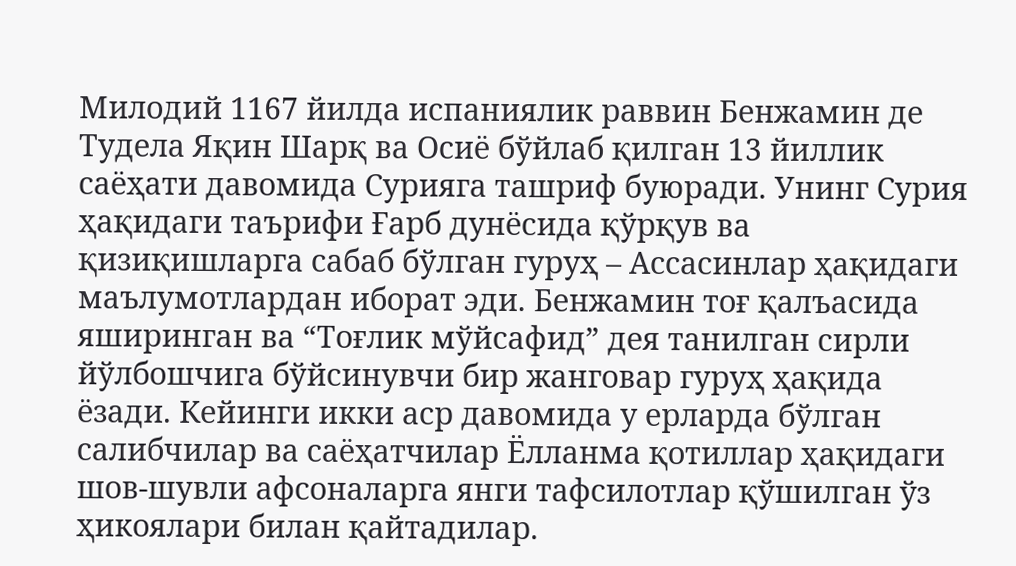Милодий 1167 йилда испаниялик раввин Бенжамин де Тудела Яқин Шарқ ва Осиё бўйлаб қилган 13 йиллик саёҳати давомида Сурияга ташриф буюради. Унинг Сурия ҳақидаги таърифи Ғарб дунёсида қўрқув ва қизиқишларга сабаб бўлган гуруҳ – Ассасинлар ҳақидаги маълумотлардан иборат эди. Бенжамин тоғ қалъасида яширинган ва “Тоғлик мўйсафид” дея танилган сирли йўлбошчига бўйсинувчи бир жанговар гуруҳ ҳақида ёзади. Кейинги икки аср давомида у ерларда бўлган салибчилар ва саёҳатчилар Ёлланма қотиллар ҳақидаги шов-шувли афсоналарга янги тафсилотлар қўшилган ўз ҳикоялари билан қайтадилар.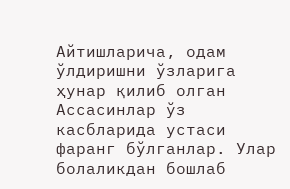Айтишларича, одам ўлдиришни ўзларига ҳунар қилиб олган Ассасинлар ўз касбларида устаси фаранг бўлганлар. Улар болаликдан бошлаб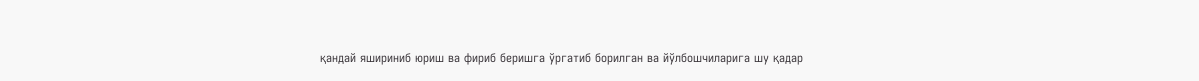қандай яшириниб юриш ва фириб беришга ўргатиб борилган ва йўлбошчиларига шу қадар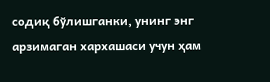содиқ бўлишганки, унинг энг арзимаган хархашаси учун ҳам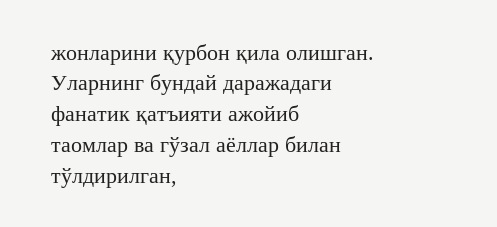жонларини қурбон қила олишган.
Уларнинг бундай даражадаги фанатик қатъияти ажойиб таомлар ва гўзал аёллар билан тўлдирилган,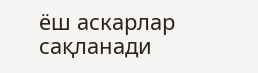ёш аскарлар сақланади